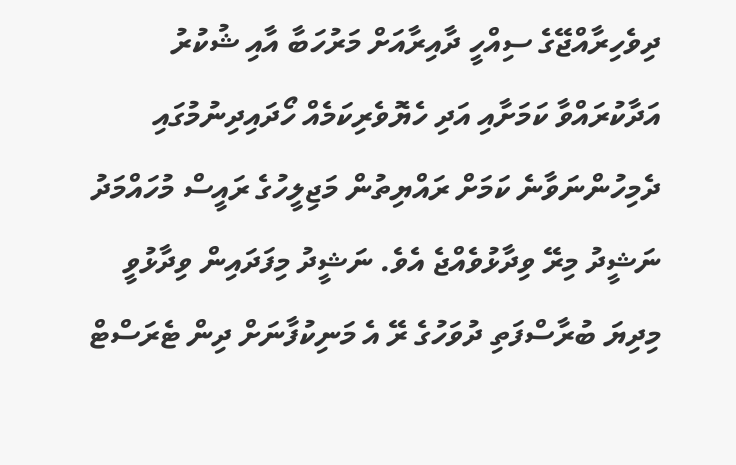ދިވެހިރާއްޖޭގެ ސިއްހީ ދާއިރާއަށް މަރުހަބާ އާއި ޝުކުރު އަދާކުރައްވާ ކަމަށާއި އަދި ހެޔޮވެރިކަމެއް ހޯދައިދިނުމުގައި ދެމިހުންނަވާނެ ކަމަށް ރައްޔިތުން މަޖިލީހުގެ ރައީސް މުހައްމަދު ނަޝީދު މިރޭ ވިދާޅުވެއްޖެ އެވެ. ނަޝީދު މިފަދައިން ވިދާޅުވީ މިދިޔަ ބުރާސްފަތި ދުވަހުގެ ރޭ އެ މަނިކުފާނަށް ދިން ޓެރަސްޓް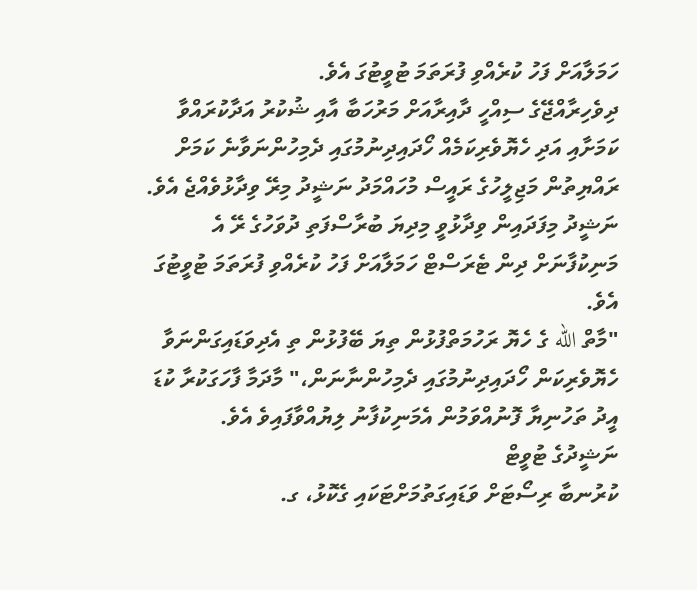ހަމަލާއަށް ފަހު ކުރެއްވި ފުރަތަމަ ޓުވީޓުގަ އެވެ.
ދިވެހިރާއްޖޭގެ ސިއްހީ ދާއިރާއަށް މަރުހަބާ އާއި ޝުކުރު އަދާކުރައްވާ ކަމަށާއި އަދި ހެޔޮވެރިކަމެއް ހޯދައިދިނުމުގައި ދެމިހުންނަވާނެ ކަމަށް ރައްޔިތުން މަޖިލީހުގެ ރައީސް މުހައްމަދު ނަޝީދު މިރޭ ވިދާޅުވެއްޖެ އެވެ. ނަޝީދު މިފަދައިން ވިދާޅުވީ މިދިޔަ ބުރާސްފަތި ދުވަހުގެ ރޭ އެ މަނިކުފާނަށް ދިން ޓެރަސްޓް ހަމަލާއަށް ފަހު ކުރެއްވި ފުރަތަމަ ޓުވީޓުގަ އެވެ.
"މާތް الله ގެ ހެޔޮ ރަހުމަތްފުޅުން ތިޔަ ބޭފުޅުން ތި އެދިވަޑައިގަންނަވާ ހެޔޮވެރިކަން ހޯދައިދިނުމުގައި ދެމިހުންނާނަން،" މާދަމާ ފާހަގަކުރާ ކުޑަ އީދު ތަހުނިޔާ ފޮނުއްވަމުން އެމަނިކުފާނު ލިޔުއްވާފައިވެ އެވެ.
ނަޝީދުގެ ޓުވީޓް
ކުރުނބާ ރިސޯޓަށް ވަޑައިގަތުމަށްޓަކައި ގެކޮޅު، ގ.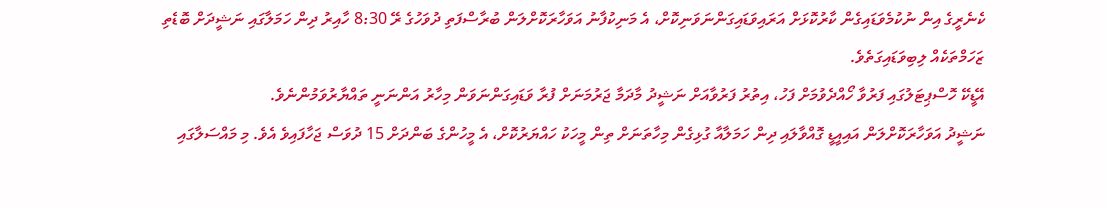ކެނެރީގެ އިން ނުކުމެވަޑައިގެން ކާރުކޮޅަށް އަރައިވަޑައިގަންނަވަނިކޮށް، އެ މަނިކުފާނު އަވަހާރަކޮށްލަން ބުރާސްފަތި ދުވަހުގެ ރޭ 8:30 ހާއިރު ދިން ހަމަލާގައި ނަޝީދަށް ބޮޑެތި ޒަހަމްތަކެއް ލިބިވަޑައިގަތެވެ.
އޭޑީކޭ ހޮސްޕިޓަލުގައި ފަރުވާ ހޯއްދެވުމަށް ފަހު، އިތުރު ފަރުވާއަށް ނަޝީދު މާދަމާ ޖަރުމަނަށް ފުރާ ވަޑައިގަންނަވަން މިހާރު އަންނަނީ ތައްޔާރުވަމުންނެވެ.
ނަޝީދު އަވަހާރަކޮށްލަން އައިއީޑީ ގޮއްވާލައި ދިން ހަމަލާއާ ގުޅިގެން މިހާތަނަށް ތިން މީހަކު ހައްޔަރުކޮށް، އެ މީހުންގެ ބަންދަށް 15 ދުވަސް ޖަހާފައިވެ އެވެ. މި މައްސަލާގައި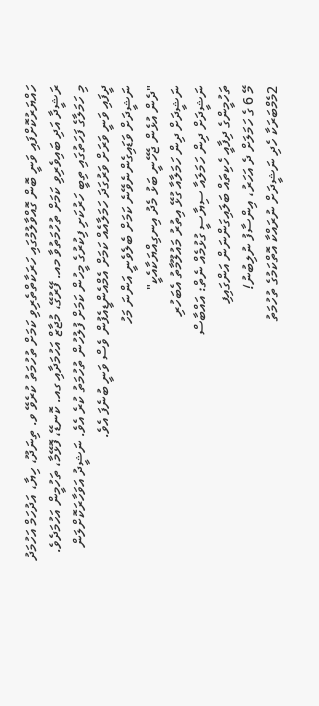ހައްޔަރުކޮށްފައި ވަނީ ބޮން ގޮއްވާލުމުގައި ހަރަކާތްތެރިވި ކަމަށް ތުހުމަތު ކުރެވޭ ވ. ތިނަދޫ، ހިޔާ، އަދުހަމް އަހުމަދު ރަޝީދާ އަދި ބައިވެރިވި ކަމަށް ތުހުމަތުވާ މއ. ފޭރުގޭ، މުޖާޒް އަހުމަދާއި ގއ. ކޮނޑޭ، ފޮޅޭމާ، ތަހުމީން އަހުމަދެވެ.
މި ހަމަލާގެ ފަހަތުގައި ތިބީ ހަރުކަށި ފިކުރުގެ މީހުން ކަމަށް ފުލުހުން ތުހުމަތު ކުރެ އެވެ. ނަޝީދު އަވަހާރަކޮށްލަން ދީފައި ވަނީ ވަރަށް ވަރުގަދަ ހަމަލާއެއް ކަމަށް އެމްއެންޑީއެފުން ވެސް ވަނީ ބުނެފަ އެވެ.
ނަޝީދަށް ވަޑައިގެންނެވޭނެ ކަމަށް ބެލެވެނީ އަންނަ މަހު
"ދެން އުޅެން ޖެހޭނީ ބަޅު މެދު އިނގިއްޔަކާއެކީ"
ނަޝީދަށް ދިން ހަމަލާއާ ގުޅޭ އިތުރު މައުލޫމާތު އެބަހުރި
ނަޝީދަށް ދިން ހަމަލައާ ސިޔާސީ ގުޅުމެއް ނެތް: އައްބާސް
ތަހުމީންގެ ދިފާއީ ހެކިތައް ބަލައިގަންނަން އަންގައިފި
މޭ 6 ގެ ހަމަލަށް ދެ އަހަރު، އިންސާފު ނުލިބުނު!
2މެމްބަރަކާ ހެދި ނަޝީދަށް ނުރައްކާ އޮތްކަމުގެ ތުހުމަތު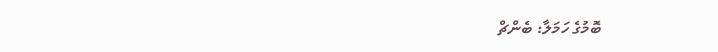ބޮމުގެ ހަމަލާ: ބެންޗް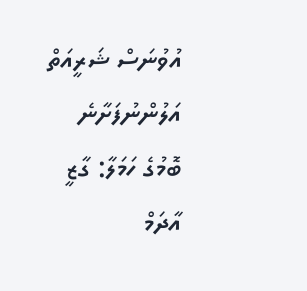އުވުނަސް ޝަރީއަތް އަލުންނުފަށާނެ
ބޮމުގެ ހަމަލާ: ގާޒީ އާދަމް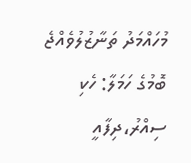މުހައްމަދު ތަނާޒުލުވެއްޖެ
ބޮމުގެ ހަމަލާ: ހެކި ސިއްރު،ދިފާއީ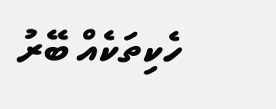ހެކިތަކެއް ބޭރު